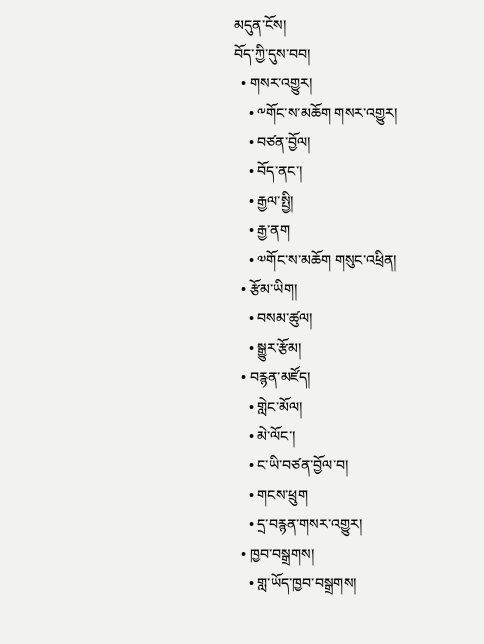མདུན་ངོས།
བོད་ཀྱི་དུས་བབ།
  • གསར་འགྱུར།
    • ༸གོང་ས་མཆོག གསར་འགྱུར།
    • བཙན་བྱོལ།
    • བོད་ནང་།
    • རྒྱལ་སྤྱི།
    • རྒྱ་ནག
    • ༧གོང་ས་མཆོག གསུང་འཕྲིན།
  • རྩོམ་ཡིག།
    • བསམ་ཚུལ།
    • སྒྱུར་རྩོམ།
  • བརྙན་མཛོད།
    • གླེང་མོལ།
    • མེ་ལོང་།
    • ང་ཡི་བཙན་བྱོལ་བ།
    • གངས་ཕྲུག
    • དྲ་བརྙན་གསར་འགྱུར།
  • ཁྱབ་བསྒྲགས།
    • གླ་ཡོད་ཁྱབ་བསྒྲགས།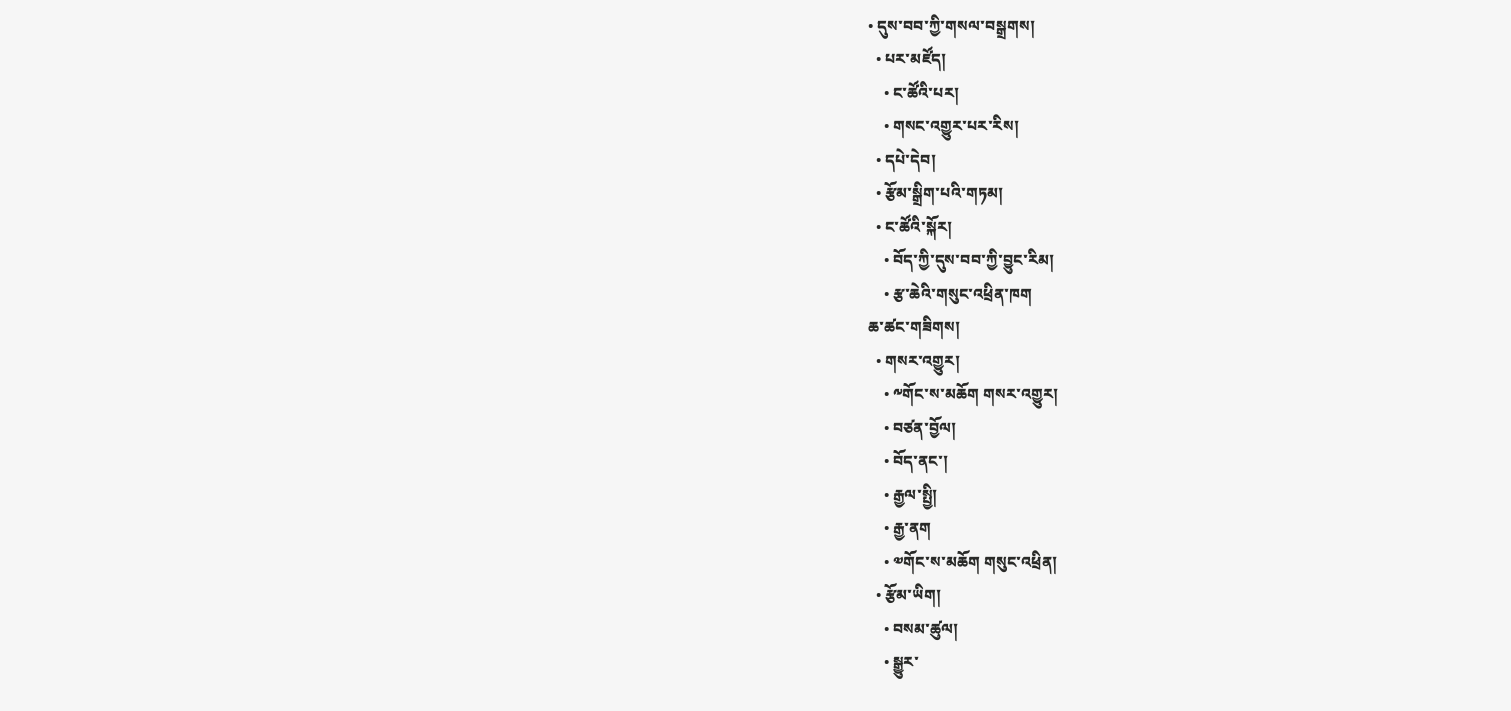• དུས་བབ་ཀྱི་གསལ་བསྒྲགས།
  • པར་མཛོད།
    • ང་ཚོའི་པར།
    • གསང་འགྱུར་པར་རིས།
  • དཔེ་དེབ།
  • རྩོམ་སྒྲིག་པའི་གཏམ།
  • ང་ཚོའི་སྐོར།
    • བོད་ཀྱི་དུས་བབ་ཀྱི་བྱུང་རིམ།
    • རྩ་ཆེའི་གསུང་འཕྲིན་ཁག
ཆ་ཚང་གཟིགས།
  • གསར་འགྱུར།
    • ༸གོང་ས་མཆོག གསར་འགྱུར།
    • བཙན་བྱོལ།
    • བོད་ནང་།
    • རྒྱལ་སྤྱི།
    • རྒྱ་ནག
    • ༧གོང་ས་མཆོག གསུང་འཕྲིན།
  • རྩོམ་ཡིག།
    • བསམ་ཚུལ།
    • སྒྱུར་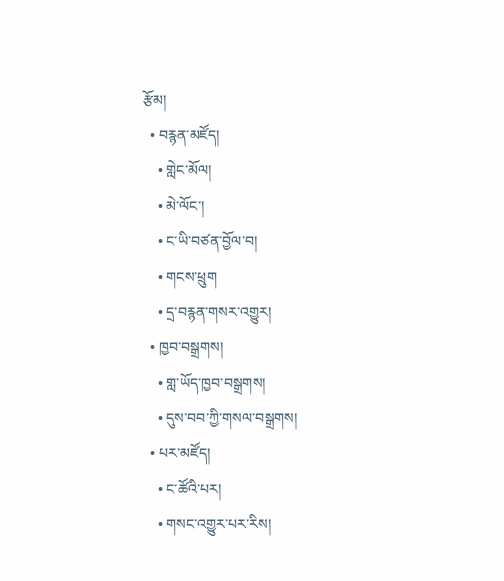རྩོམ།
  • བརྙན་མཛོད།
    • གླེང་མོལ།
    • མེ་ལོང་།
    • ང་ཡི་བཙན་བྱོལ་བ།
    • གངས་ཕྲུག
    • དྲ་བརྙན་གསར་འགྱུར།
  • ཁྱབ་བསྒྲགས།
    • གླ་ཡོད་ཁྱབ་བསྒྲགས།
    • དུས་བབ་ཀྱི་གསལ་བསྒྲགས།
  • པར་མཛོད།
    • ང་ཚོའི་པར།
    • གསང་འགྱུར་པར་རིས།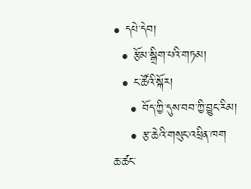• དཔེ་དེབ།
  • རྩོམ་སྒྲིག་པའི་གཏམ།
  • ང་ཚོའི་སྐོར།
    • བོད་ཀྱི་དུས་བབ་ཀྱི་བྱུང་རིམ།
    • རྩ་ཆེའི་གསུང་འཕྲིན་ཁག
ཆ་ཚང་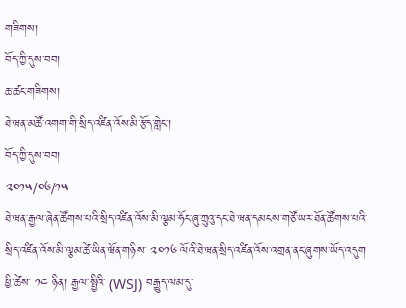གཟིགས།
བོད་ཀྱི་དུས་བབ།
ཆ་ཚང་གཟིགས།
ཐེ་ཝན་མཚོ་འགག་གི་སྲིད་འཛིན་འོས་མི་རྩོད་གླེང་།
བོད་ཀྱི་དུས་བབ།
༢༠༡༥/༠༦/༡༥
ཐེ་ཝན་རྒྱལ་ཞེན་ཚོགས་པའི་སྲིད་འཛིན་འོས་མི་ལྕམ་ཧོང་ཞུ་ཀྲུའུ་དང་ཐེ་ཝན་དམངས་གཙོ་ཡར་ཐོན་ཚོགས་པའི་སྲིད་འཛིན་འོས་མི་ལྕམ་ཚེ་ཡིན་ཝོན་གཉིས་ ༢༠༡༦ ལོའི་ཐེ་ཝན་སྲིད་འཛིན་འོས་འགྲན་ནང་ཞུགས་ཡོད་འདུག
ཕྱི་ཚེས་ ༡༤ ཉིན། རྒྱལ་སྤྱིའི་ (WSJ) བརྒྱུད་ལམ་དུ་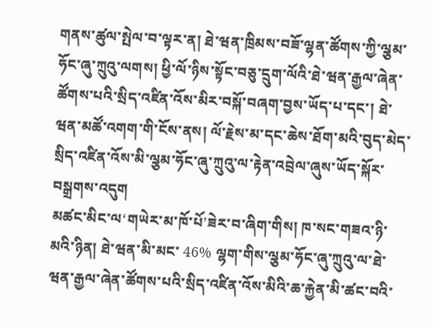གནས་ཚུལ་སྤེལ་བ་ལྟར་ན། ཐེ་ཝན་ཁྲིམས་བཟོ་ལྷན་ཚོགས་ཀྱི་ལྕམ་ཧོང་ཞུ་ཀྲུའུ་ལགས། ཕྱི་ལོ་ཉིས་སྟོང་བཅུ་དྲུག་ལོའི་ཐེ་ཝན་རྒྱལ་ཞེན་ཚོགས་པའི་སྲིད་འཛིན་འོས་མིར་བསྐོ་བཞག་བྱས་ཡོད་པ་དང་། ཐེ་ཝན་མཚོ་འགག་གི་ངོས་ནས། ལོ་རྗེས་མ་དང་ཆེས་ཐོག་མའི་བུད་མེད་སྲིད་འཛིན་འོས་མི་ལྕམ་ཧོང་ཞུ་ཀྲུའུ་ལ་རྟེན་འབྲེལ་ཞུས་ཡོད་སྐོར་བསྒྲགས་འདུག
མཚང་མིང་ལ‘གཡེར་མ་ཁོ་པོ’ཟེར་བ་ཞིག་གིས། ཁ་སང་གཟའ་ཉི་མའི་ཉིན། ཐེ་ཝན་མི་མང་ 46% ལྷག་གིས་ལྕམ་ཧོང་ཞུ་ཀྲུའུ་ལ་ཐེ་ཝན་རྒྱལ་ཞེན་ཚོགས་པའི་སྲིད་འཛིན་འོས་མིའི་ཆ་རྐྱེན་མི་ཚང་བའི་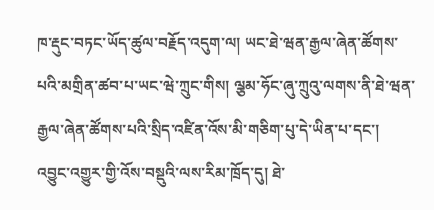ཁ་རྡུང་བཏང་ཡོད་ཚུལ་བརྗོད་འདུག་ལ། ཡང་ཐེ་ཝན་རྒྱལ་ཞེན་ཚོགས་པའི་མགྲིན་ཚབ་པ་ཡང་ཝེ་ཀྲུང་གིས། ལྕམ་ཧོང་ཞུ་ཀྲུའུ་ལགས་ནི་ཐེ་ཝན་རྒྱལ་ཞེན་ཚོགས་པའི་སྲིད་འཛིན་འོས་མི་གཅིག་པུ་དེ་ཡིན་པ་དང་། འབྱུང་འགྱུར་གྱི་འོས་བསྡུའི་ལས་རིམ་ཁྲོད་དུ། ཐེ་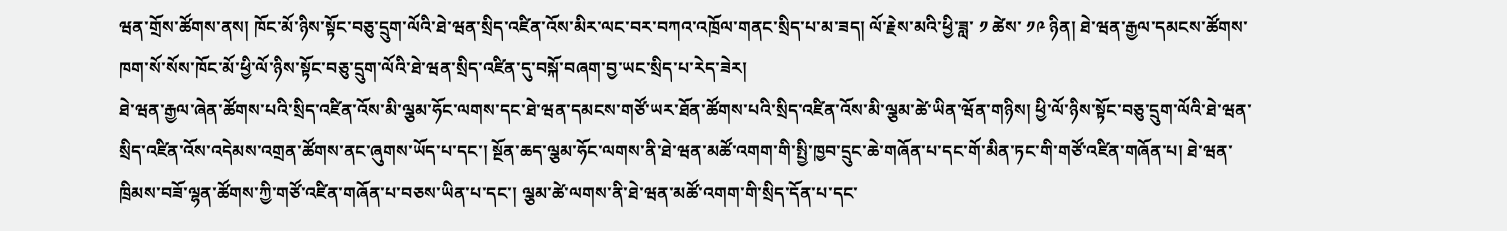ཝན་གྲོས་ཚོགས་ནས། ཁོང་མོ་ཉིས་སྟོང་བཅུ་དྲུག་ལོའི་ཐེ་ཝན་སྲིད་འཛིན་འོས་མིར་ལང་བར་བཀའ་འཁྲོལ་གནང་སྲིད་པ་མ་ཟད། ལོ་རྗེས་མའི་ཕྱི་ཟླ་ ༡ ཚེས་ ༡༩ ཉིན། ཐེ་ཝན་རྒྱལ་དམངས་ཚོགས་ཁག་སོ་སོས་ཁོང་མོ་ཕྱི་ལོ་ཉིས་སྟོང་བཅུ་དྲུག་ལོའི་ཐེ་ཝན་སྲིད་འཛིན་དུ་བསྐོ་བཞག་བྱ་ཡང་སྲིད་པ་རེད་ཟེར།
ཐེ་ཝན་རྒྱལ་ཞེན་ཚོགས་པའི་སྲིད་འཛིན་འོས་མི་ལྕམ་ཧོང་ལགས་དང་ཐེ་ཝན་དམངས་གཙོ་ཡར་ཐོན་ཚོགས་པའི་སྲིད་འཛིན་འོས་མི་ལྕམ་ཚེ་ཡིན་ཝོན་གཉིས། ཕྱི་ལོ་ཉིས་སྟོང་བཅུ་དྲུག་ལོའི་ཐེ་ཝན་སྲིད་འཛིན་འོས་འདེམས་འགྲན་ཚོགས་ནང་ཞུགས་ཡོད་པ་དང་། སྔོན་ཆད་ལྕམ་ཧོང་ལགས་ནི་ཐེ་ཝན་མཚོ་འགག་གི་སྤྱི་ཁྱབ་དྲུང་ཆེ་གཞོན་པ་དང་གོ་མིན་ཏང་གི་གཙོ་འཛིན་གཞོན་པ། ཐེ་ཝན་ཁྲིམས་བཟོ་ལྷན་ཚོགས་ཀྱི་གཙོ་འཛིན་གཞོན་པ་བཅས་ཡིན་པ་དང་། ལྕམ་ཚེ་ལགས་ནི་ཐེ་ཝན་མཚོ་འགག་གི་སྲིད་དོན་པ་དང་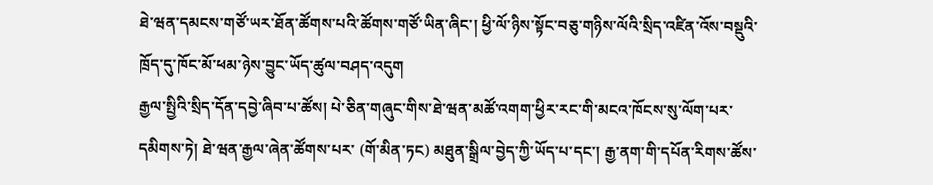ཐེ་ཝན་དམངས་གཙོ་ཡར་ཐོན་ཚོགས་པའི་ཚོགས་གཙོ་ཡིན་ཞིང་། ཕྱི་ལོ་ཉིས་སྟོང་བཅུ་གཉིས་ལོའི་སྲིད་འཛིན་འོས་བསྡུའི་ཁྲོད་དུ་ཁོང་མོ་ཕམ་ཉེས་བྱུང་ཡོད་ཚུལ་བཤད་འདུག
རྒྱལ་སྤྱིའི་སྲིད་དོན་དབྱེ་ཞིབ་པ་ཚོས། པེ་ཅིན་གཞུང་གིས་ཐེ་ཝན་མཚོ་འགག་ཕྱིར་རང་གི་མངའ་ཁོངས་སུ་ལོག་པར་དམིགས་ཏེ། ཐེ་ཝན་རྒྱལ་ཞེན་ཚོགས་པར་ (གོ་མིན་ཏང) མཐུན་སྒྲིལ་བྱེད་ཀྱི་ཡོད་པ་དང་། རྒྱ་ནག་གི་དཔོན་རིགས་ཚོས་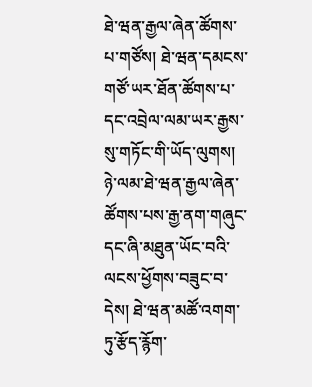ཐེ་ཝན་རྒྱལ་ཞེན་ཚོགས་པ་གཙོས། ཐེ་ཝན་དམངས་གཙོ་ཡར་ཐོན་ཚོགས་པ་དང་འབྲེལ་ལམ་ཡར་རྒྱས་སུ་གཏོང་གི་ཡོད་ལུགས། ཉེ་ལམ་ཐེ་ཝན་རྒྱལ་ཞེན་ཚོགས་པས་རྒྱ་ནག་གཞུང་དང་ཞི་མཐུན་ཡོང་བའི་ལངས་ཕྱོགས་བཟུང་བ་དེས། ཐེ་ཝན་མཚོ་འགག་ཏུ་རྩོད་རྙོག་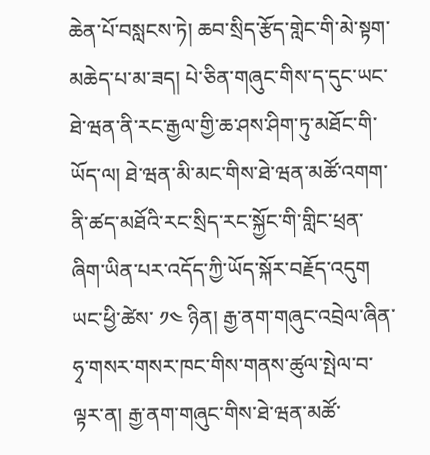ཆེན་པོ་བསླངས་ཏེ། ཆབ་སྲིད་རྩོད་གླེང་གི་མེ་སྟག་མཆེད་པ་མ་ཟད། པེ་ཅིན་གཞུང་གིས་ད་དུང་ཡང་ཐེ་ཝན་ནི་རང་རྒྱལ་གྱི་ཆ་ཤས་ཤིག་ཏུ་མཐོང་གི་ཡོད་ལ། ཐེ་ཝན་མི་མང་གིས་ཐེ་ཝན་མཚོ་འགག་ནི་ཚད་མཐོའི་རང་སྲིད་རང་སྐྱོང་གི་གླིང་ཕྲན་ཞིག་ཡིན་པར་འདོད་ཀྱི་ཡོད་སྐོར་བརྗོད་འདུག
ཡང་ཕྱི་ཚེས་ ༡༤ ཉིན། རྒྱ་ནག་གཞུང་འབྲེལ་ཞིན་ཧྭ་གསར་གསར་ཁང་གིས་གནས་ཚུལ་སྤེལ་བ་ལྟར་ན། རྒྱ་ནག་གཞུང་གིས་ཐེ་ཝན་མཚོ་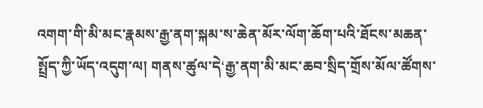འགག་གི་མི་མང་རྣམས་རྒྱ་ནག་སྐམ་ས་ཆེན་མོར་ལོག་ཆོག་པའི་ཐོངས་མཆན་སྤྲོད་ཀྱི་ཡོད་འདུག་ལ། གནས་ཚུལ་དེ‘རྒྱ་ནག་མི་མང་ཆབ་སྲིད་གྲོས་མོལ་ཚོགས་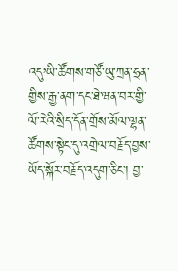འདུ’ཡི་ཚོགས་གཙོ་ཡུ་ཀྲན་ཧྲན་གྱིས་རྒྱ་ནག་དང་ཐེ་ཝན་བར་གྱི་ལོ་རེའི་སྲིད་དོན་གྲོས་མོལ་ལྷན་ཚོགས་སྟེང་དུ་འགྲེལ་བརྗོད་བྱས་ཡོད་སྐོར་བརྗོད་འདུག་ཅིང་། བྱ་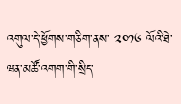འགུལ་དེ་ཕྱོགས་གཅིག་ནས་ ༢༠༡༦ ལོའི་ཐེ་ཝན་མཚོ་འགག་གི་སྲིད་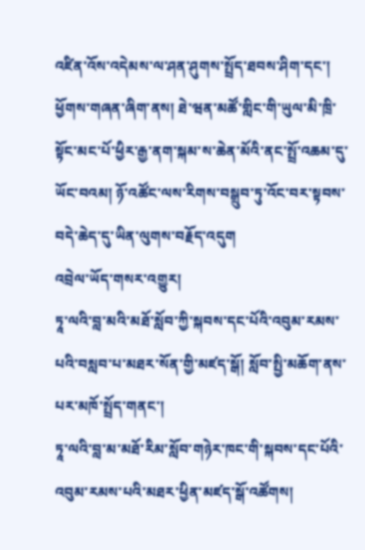འཛིན་འོས་འདེམས་ལ་ཤན་ཤུགས་སྤྲོད་ཐབས་ཤིག་དང་། ཕྱོགས་གཞན་ཞིག་ནས། ཐེ་ཝན་མཚོ་གླིང་གི་ཡུལ་མི་ཁྲི་སྟོང་མང་པོ་ཕྱིར་རྒྱ་ནག་སྐམ་ས་ཆེན་མོའི་ནང་སྤྲོ་འཆམ་དུ་ཡོང་བའམ། ཉོ་འཚོང་ལས་རིགས་བསྒྲུབ་ཏུ་འོང་བར་སྟབས་བདེ་ཆེད་དུ་ཡིན་ལུགས་བརྗོད་འདུག
འབྲེལ་ཡོད་གསར་འགྱུར།
ཏཱ་ལའི་བླ་མའི་མཐོ་སློབ་ཀྱི་སྐབས་དང་པོའི་འབུམ་རམས་པའི་བསླབ་པ་མཐར་སོན་གྱི་མཛད་སྒོ། སློབ་སྤྱི་མཆོག་ནས་པར་མཁོ་སྤྲོད་གནང་།
ཏཱ་ལའི་བླ་མ་མཐོ་རིམ་སློབ་གཉེར་ཁང་གི་སྐབས་དང་པོའི་འབུམ་རམས་པའི་མཐར་ཕྱིན་མཛད་སྒོ་འཚོགས།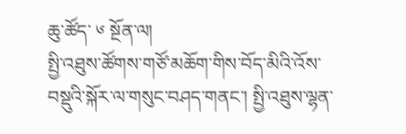ཆུ་ཚོད་ ༦ སྔོན་ལ།
སྤྱི་འཐུས་ཚོགས་གཙོ་མཆོག་གིས་བོད་མིའི་འོས་བསྡུའི་སྐོར་ལ་གསུང་བཤད་གནང་། སྤྱི་འཐུས་ལྷན་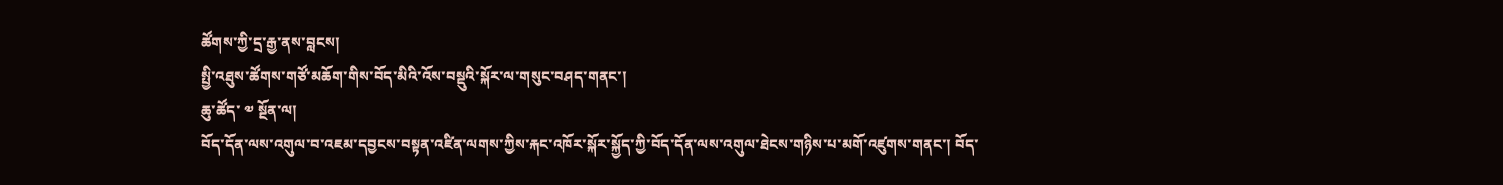ཚོགས་ཀྱི་དྲ་རྒྱ་ནས་བླངས།
སྤྱི་འཐུས་ཚོགས་གཙོ་མཆོག་གིས་བོད་མིའི་འོས་བསྡུའི་སྐོར་ལ་གསུང་བཤད་གནང་།
ཆུ་ཚོད་ ༧ སྔོན་ལ།
བོད་དོན་ལས་འགུལ་བ་འཇམ་དབྱངས་བསྟན་འཛིན་ལགས་ཀྱིས་རྐང་འཁོར་སྐོར་སྐྱོད་ཀྱི་བོད་དོན་ལས་འགུལ་ཐེངས་གཉིས་པ་མགོ་འཛུགས་གནང་། བོད་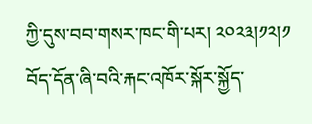ཀྱི་དུས་བབ་གསར་ཁང་གི་པར། ༢༠༢༣།༡༢།༡
བོད་དོན་ཞི་བའི་རྐང་འཁོར་སྐོར་སྐྱོད་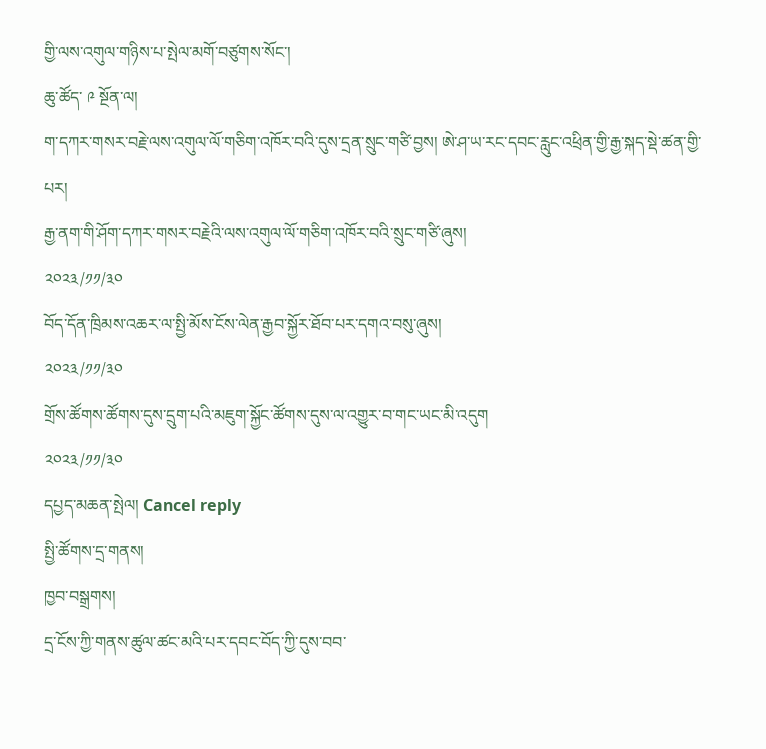གྱི་ལས་འགུལ་གཉིས་པ་སྤེལ་མགོ་བཙུགས་སོང་།
ཆུ་ཚོད་ ༩ སྔོན་ལ།
ག་དཀར་གསར་བརྗེ་ལས་འགུལ་ལོ་གཅིག་འཁོར་བའི་དུས་དྲན་སྲུང་གཙི་བྱས། ཨེ་ཤ་ཡ་རང་དབང་རླུང་འཕྲིན་གྱི་རྒྱ་སྐད་སྡེ་ཚན་གྱི་པར།
རྒྱ་ནག་གི་ཤོག་དཀར་གསར་བརྗེའི་ལས་འགུལ་ལོ་གཅིག་འཁོར་བའི་སྲུང་གཙི་ཞུས།
༢༠༢༣/༡༡/༣༠
བོད་དོན་ཁྲིམས་འཆར་ལ་སྤྱི་མོས་ངོས་ལེན་རྒྱབ་སྐྱོར་ཐོབ་པར་དགའ་བསུ་ཞུས།
༢༠༢༣/༡༡/༣༠
གྲོས་ཚོགས་ཚོགས་དུས་དྲུག་པའི་མཇུག་སྐྱོང་ཚོགས་དུས་ལ་འགྱུར་བ་གང་ཡང་མི་འདུག
༢༠༢༣/༡༡/༣༠
དཔྱད་མཆན་སྤེལ། Cancel reply
སྤྱི་ཚོགས་དྲ་གནས།
ཁྱབ་བསྒྲགས།
དྲ་ངོས་ཀྱི་གནས་ཚུལ་ཚང་མའི་པར་དབང་བོད་ཀྱི་དུས་བབ་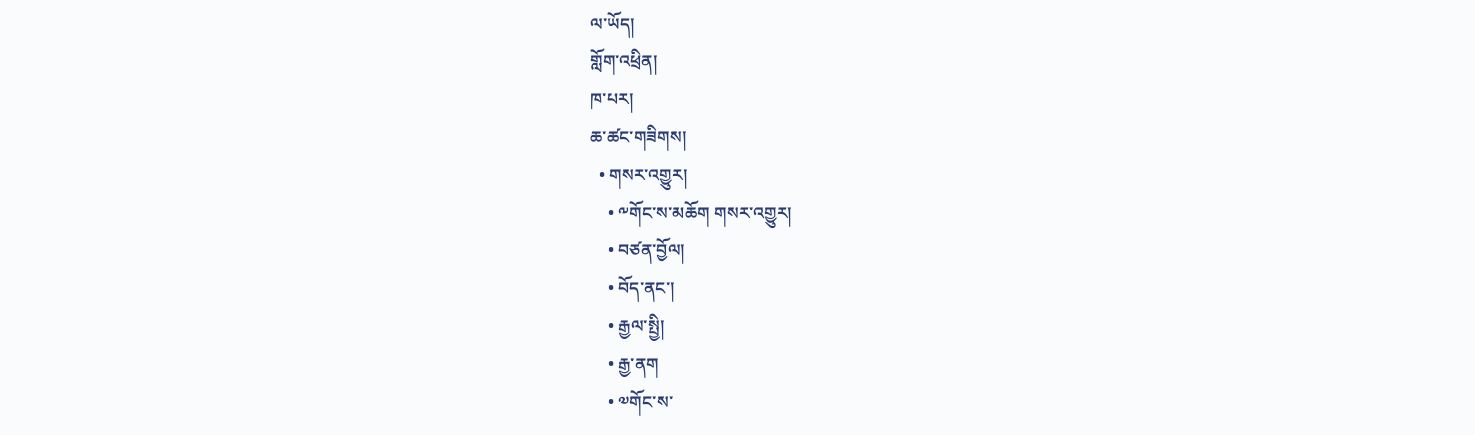ལ་ཡོད།
གློག་འཕྲིན།
ཁ་པར།
ཆ་ཚང་གཟིགས།
  • གསར་འགྱུར།
    • ༸གོང་ས་མཆོག གསར་འགྱུར།
    • བཙན་བྱོལ།
    • བོད་ནང་།
    • རྒྱལ་སྤྱི།
    • རྒྱ་ནག
    • ༧གོང་ས་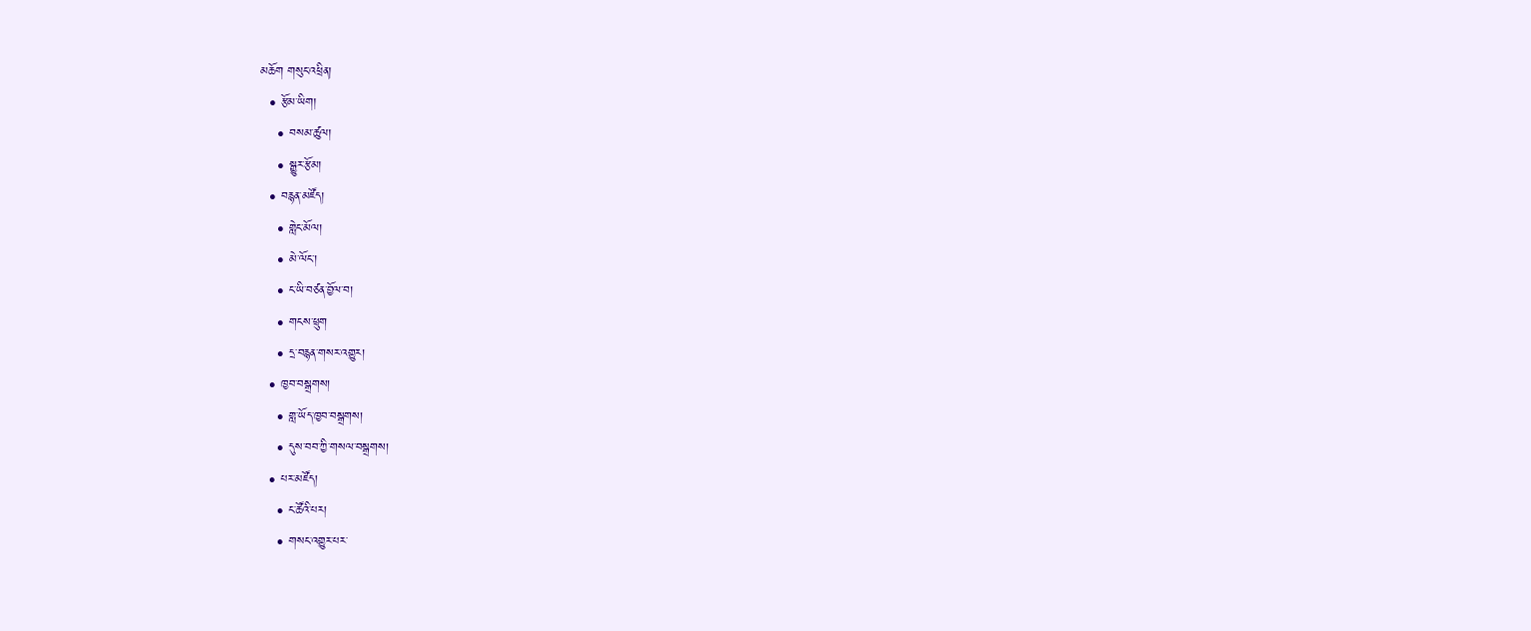མཆོག གསུང་འཕྲིན།
  • རྩོམ་ཡིག།
    • བསམ་ཚུལ།
    • སྒྱུར་རྩོམ།
  • བརྙན་མཛོད།
    • གླེང་མོལ།
    • མེ་ལོང་།
    • ང་ཡི་བཙན་བྱོལ་བ།
    • གངས་ཕྲུག
    • དྲ་བརྙན་གསར་འགྱུར།
  • ཁྱབ་བསྒྲགས།
    • གླ་ཡོད་ཁྱབ་བསྒྲགས།
    • དུས་བབ་ཀྱི་གསལ་བསྒྲགས།
  • པར་མཛོད།
    • ང་ཚོའི་པར།
    • གསང་འགྱུར་པར་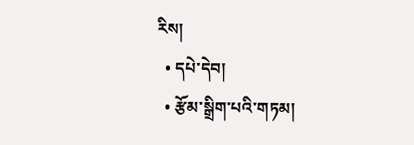རིས།
  • དཔེ་དེབ།
  • རྩོམ་སྒྲིག་པའི་གཏམ།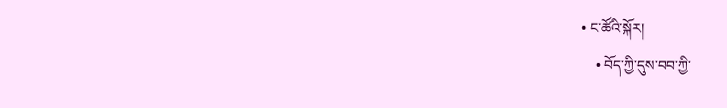• ང་ཚོའི་སྐོར།
    • བོད་ཀྱི་དུས་བབ་ཀྱི་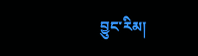བྱུང་རིམ།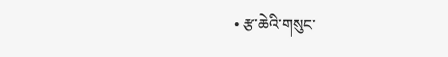• རྩ་ཆེའི་གསུང་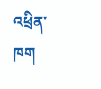འཕྲིན་ཁག